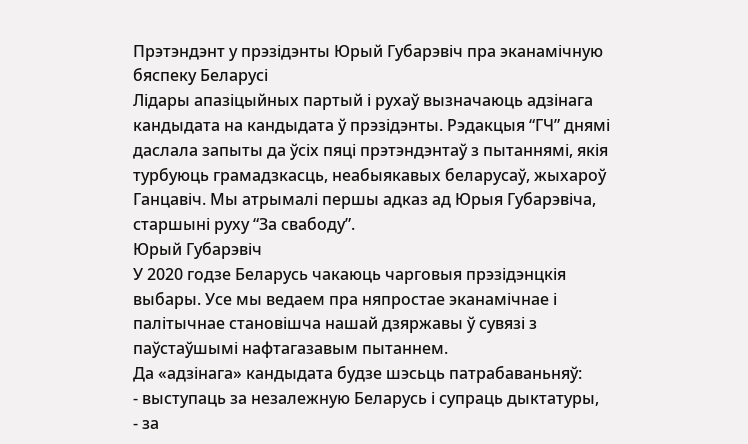Прэтэндэнт у прэзідэнты Юрый Губарэвіч пра эканамічную бяспеку Беларусі
Лідары апазіцыйных партый і рухаў вызначаюць адзінага кандыдата на кандыдата ў прэзідэнты. Рэдакцыя “ГЧ” днямі даслала запыты да ўсіх пяці прэтэндэнтаў з пытаннямі, якія турбуюць грамадзкасць, неабыякавых беларусаў, жыхароў Ганцавіч. Мы атрымалі першы адказ ад Юрыя Губарэвіча, старшыні руху “За свабоду”.
Юрый Губарэвіч
У 2020 годзе Беларусь чакаюць чарговыя прэзідэнцкія выбары. Усе мы ведаем пра няпростае эканамічнае і палітычнае становішча нашай дзяржавы ў сувязі з паўстаўшымі нафтагазавым пытаннем.
Да «адзінага» кандыдата будзе шэсьць патрабаваньняў:
- выступаць за незалежную Беларусь і супраць дыктатуры,
- за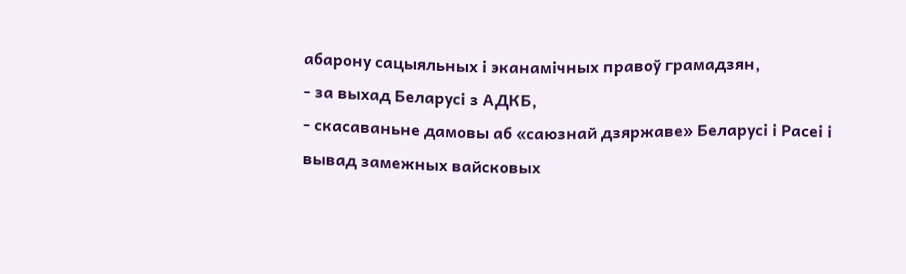абарону сацыяльных і эканамічных правоў грамадзян,
- за выхад Беларусі з АДКБ,
- скасаваньне дамовы аб «саюзнай дзяржаве» Беларусі і Расеі і вывад замежных вайсковых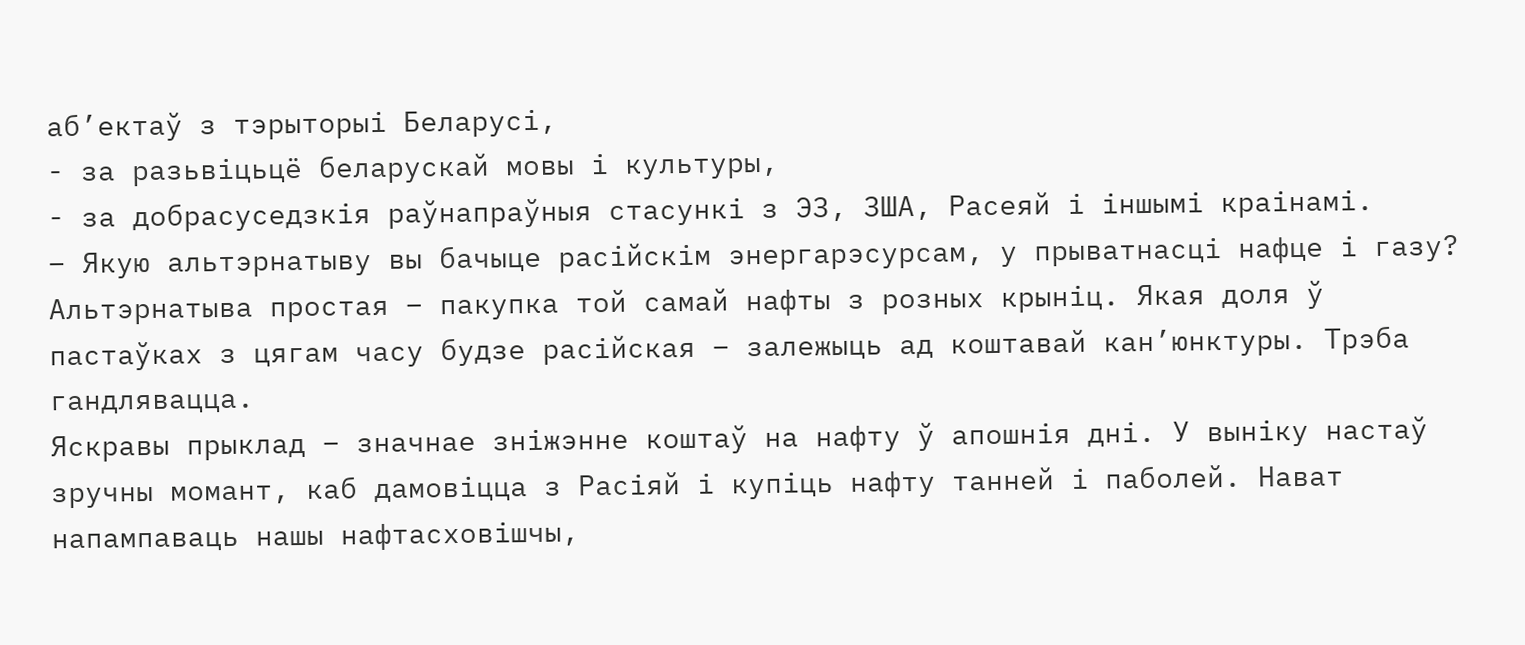аб’ектаў з тэрыторыі Беларусі,
- за разьвіцьцё беларускай мовы і культуры,
- за добрасуседзкія раўнапраўныя стасункі з ЭЗ, ЗША, Расеяй і іншымі краінамі.
– Якую альтэрнатыву вы бачыце расійскім энергарэсурсам, у прыватнасці нафце і газу?
Альтэрнатыва простая – пакупка той самай нафты з розных крыніц. Якая доля ў пастаўках з цягам часу будзе расійская – залежыць ад коштавай кан’юнктуры. Трэба гандлявацца.
Яскравы прыклад – значнае зніжэнне коштаў на нафту ў апошнія дні. У выніку настаў зручны момант, каб дамовіцца з Расіяй і купіць нафту танней і паболей. Нават напампаваць нашы нафтасховішчы,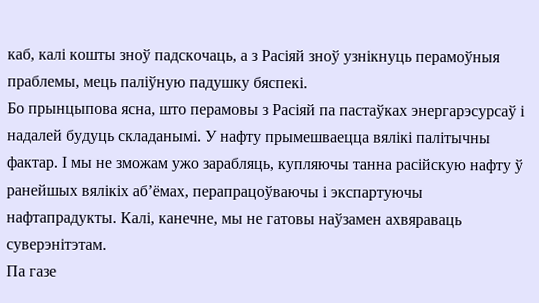каб, калі кошты зноў падскочаць, а з Расіяй зноў узнікнуць перамоўныя праблемы, мець паліўную падушку бяспекі.
Бо прынцыпова ясна, што перамовы з Расіяй па пастаўках энергарэсурсаў і надалей будуць складанымі. У нафту прымешваецца вялікі палітычны фактар. І мы не зможам ужо зарабляць, купляючы танна расійскую нафту ў ранейшых вялікіх аб’ёмах, перапрацоўваючы і экспартуючы нафтапрадукты. Калі, канечне, мы не гатовы наўзамен ахвяраваць суверэнітэтам.
Па газе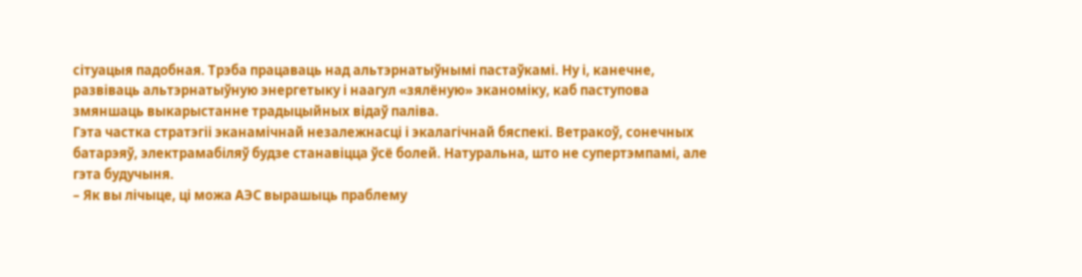сітуацыя падобная. Трэба працаваць над альтэрнатыўнымі пастаўкамі. Ну і, канечне, развіваць альтэрнатыўную энергетыку і наагул «зялёную» эканоміку, каб паступова змяншаць выкарыстанне традыцыйных відаў паліва.
Гэта частка стратэгіі эканамічнай незалежнасці і экалагічнай бяспекі. Ветракоў, сонечных батарэяў, электрамабіляў будзе станавіцца ўсё болей. Натуральна, што не супертэмпамі, але гэта будучыня.
– Як вы лічыце, ці можа АЭС вырашыць праблему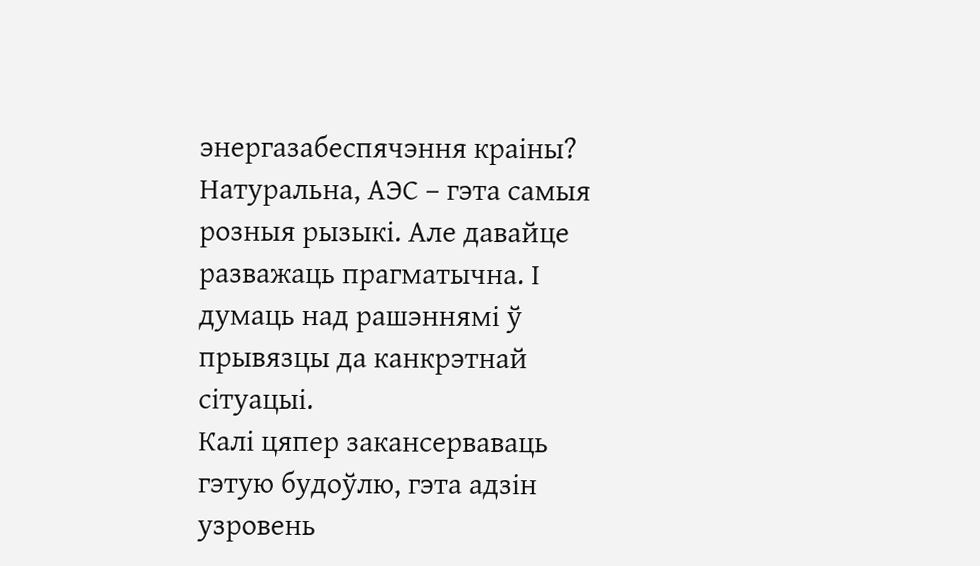энергазабеспячэння краіны?
Натуральна, АЭС – гэта самыя розныя рызыкі. Але давайце разважаць прагматычна. І думаць над рашэннямі ў прывязцы да канкрэтнай сітуацыі.
Калі цяпер закансерваваць гэтую будоўлю, гэта адзін узровень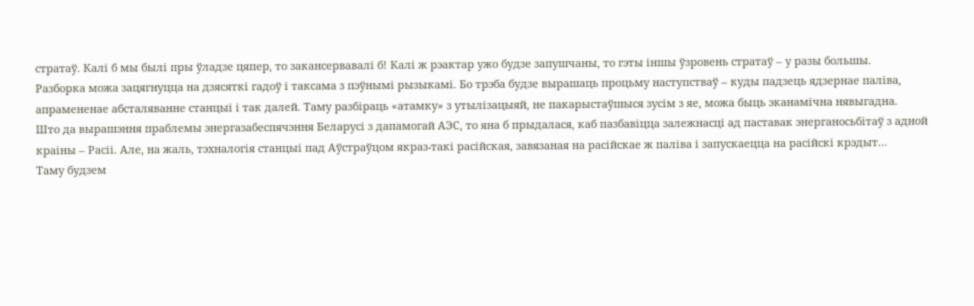стратаў. Калі б мы былі пры ўладзе цяпер, то закансервавалі б! Калі ж рэактар ужо будзе запушчаны, то гэты іншы ўзровень стратаў – у разы большы.
Разборка можа зацягнуцца на дзясяткі гадоў і таксама з пэўнымі рызыкамі. Бо трэба будзе вырашаць процьму наступстваў – куды падзець ядзернае паліва, апрамененае абсталяванне станцыі і так далей. Таму разбіраць «атамку» з утылізацыяй, не пакарыстаўшыся зусім з яе, можа быць эканамічна нявыгадна.
Што да вырашэння праблемы энергазабеспячэння Беларусі з дапамогай АЭС, то яна б прыдалася, каб пазбавіцца залежнасці ад паставак энерганосьбітаў з адной краіны – Расіі. Але, на жаль, тэхналогія станцыі пад Аўстраўцом якраз-такі расійская, завязаная на расійскае ж паліва і запускаецца на расійскі крэдыт…
Таму будзем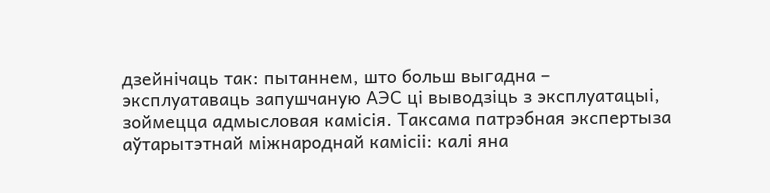дзейнічаць так: пытаннем, што больш выгадна – эксплуатаваць запушчаную АЭС ці выводзіць з эксплуатацыі, зоймецца адмысловая камісія. Таксама патрэбная экспертыза аўтарытэтнай міжнароднай камісіі: калі яна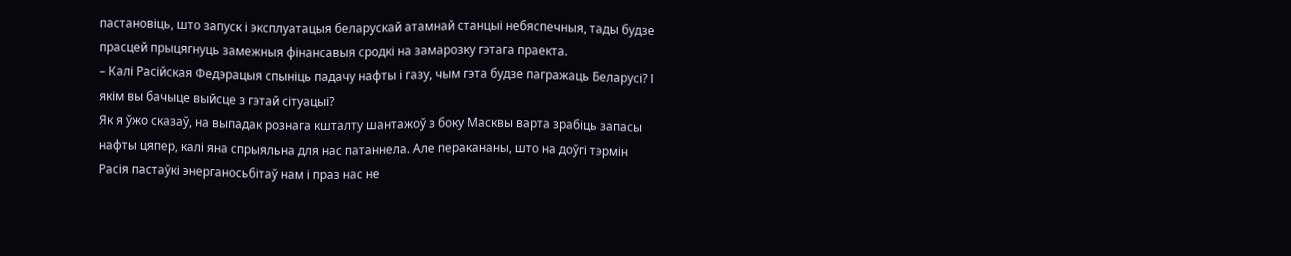пастановіць, што запуск і эксплуатацыя беларускай атамнай станцыі небяспечныя, тады будзе прасцей прыцягнуць замежныя фінансавыя сродкі на замарозку гэтага праекта.
– Калі Расійская Федэрацыя спыніць падачу нафты і газу, чым гэта будзе пагражаць Беларусі? І якім вы бачыце выйсце з гэтай сітуацыі?
Як я ўжо сказаў, на выпадак рознага кшталту шантажоў з боку Масквы варта зрабіць запасы нафты цяпер, калі яна спрыяльна для нас патаннела. Але перакананы, што на доўгі тэрмін Расія пастаўкі энерганосьбітаў нам і праз нас не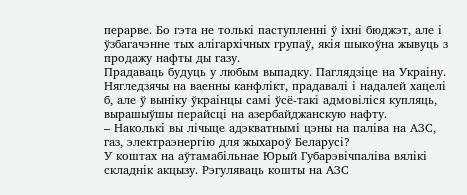перарве. Бо гэта не толькі паступленні ў іхні бюджэт, але і ўзбагачэнне тых алігархічных групаў, якія шыкоўна жывуць з продажу нафты ды газу.
Прадаваць будуць у любым выпадку. Паглядзіце на Украіну. Нягледзячы на ваенны канфлікт, прадавалі і надалей хацелі б, але ў выніку ўкраінцы самі ўсё-такі адмовіліся купляць, вырашыўшы перайсці на азербайджанскую нафту.
– Наколькі вы лічыце адэкватнымі цэны на паліва на АЗС, газ, электраэнергію для жыхароў Беларусі?
У коштах на аўтамабільнае Юрый Губарэвічпаліва вялікі складнік акцызу. Рэгуляваць кошты на АЗС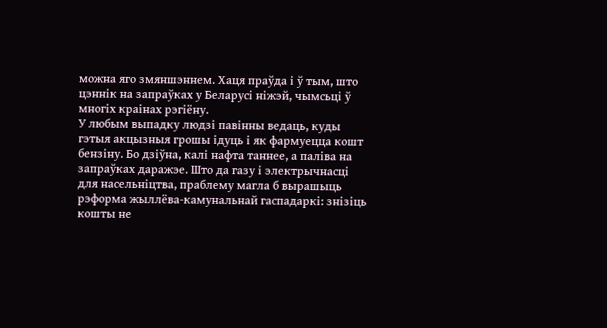можна яго змяншэннем. Хаця праўда і ў тым, што цэннік на запраўках у Беларусі ніжэй, чымсьці ў многіх краінах рэгіёну.
У любым выпадку людзі павінны ведаць, куды гэтыя акцызныя грошы ідуць і як фармуецца кошт бензіну. Бо дзіўна, калі нафта таннее, а паліва на запраўках даражэе. Што да газу і электрычнасці для насельніцтва, праблему магла б вырашыць рэформа жыллёва-камунальнай гаспадаркі: знізіць кошты не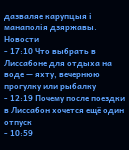дазваляе карупцыя і манаполія дзяржавы.
Новости
- 17:10 Что выбрать в Лиссабоне для отдыха на воде — яхту, вечернюю прогулку или рыбалку
- 12:19 Почему после поездки в Лиссабон хочется ещё один отпуск
- 10:59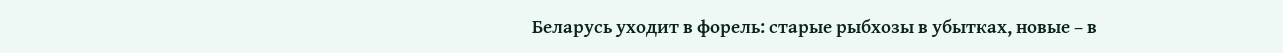Беларусь уходит в форель: старые рыбхозы в убытках, новые – в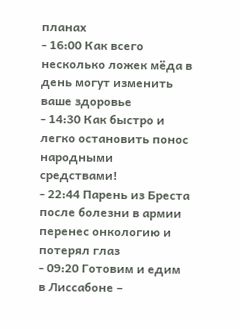планах
- 16:00 Как всего несколько ложек мёда в день могут изменить ваше здоровье
- 14:30 Как быстро и легко остановить понос народными средствами!
- 22:44 Парень из Бреста после болезни в армии перенес онкологию и потерял глаз
- 09:20 Готовим и едим в Лиссабоне –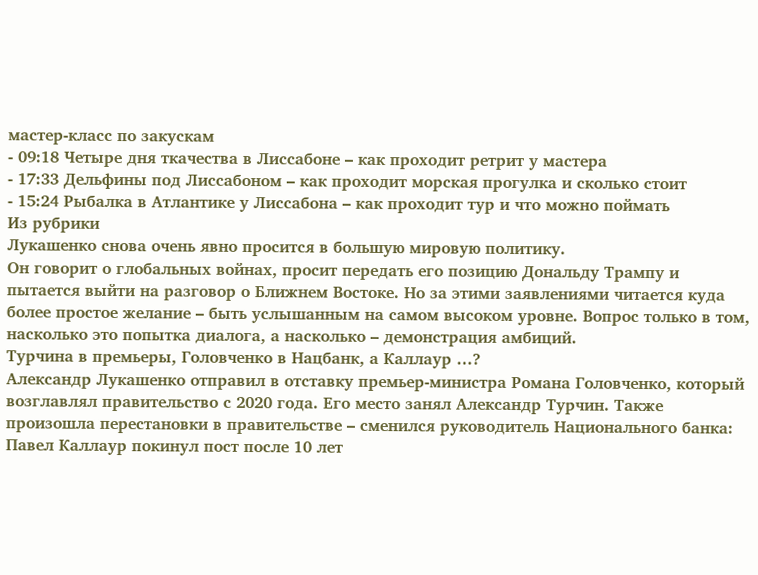мастер-класс по закускам
- 09:18 Четыре дня ткачества в Лиссабоне – как проходит ретрит у мастера
- 17:33 Дельфины под Лиссабоном – как проходит морская прогулка и сколько стоит
- 15:24 Рыбалка в Атлантике у Лиссабона – как проходит тур и что можно поймать
Из рубрики
Лукашенко снова очень явно просится в большую мировую политику.
Он говорит о глобальных войнах, просит передать его позицию Дональду Трампу и пытается выйти на разговор о Ближнем Востоке. Но за этими заявлениями читается куда более простое желание – быть услышанным на самом высоком уровне. Вопрос только в том, насколько это попытка диалога, а насколько – демонстрация амбиций.
Турчина в премьеры, Головченко в Нацбанк, а Каллаур …?
Александр Лукашенко отправил в отставку премьер-министра Романа Головченко, который возглавлял правительство с 2020 года. Его место занял Александр Турчин. Также произошла перестановки в правительстве – сменился руководитель Национального банка: Павел Каллаур покинул пост после 10 лет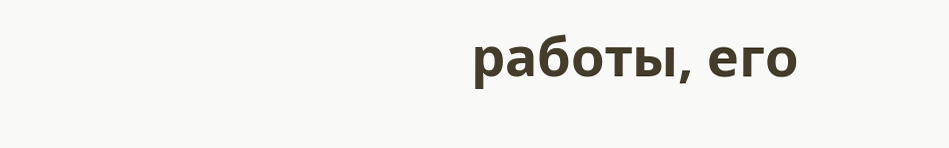работы, его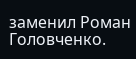заменил Роман Головченко.